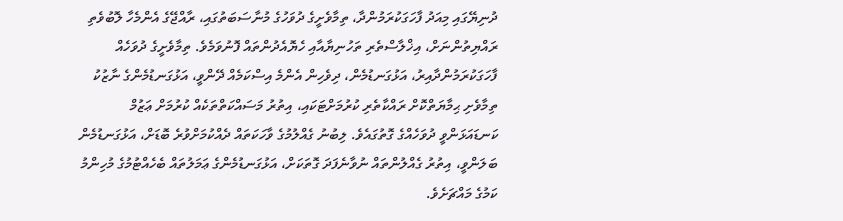ދުނިޔޭގައި މިއަދު ފާހަގަކުރަމުންދާ، ތިމާވެށީގެ ދުވަހުގެ މުނާސަބަތުގައި، ރާއްޖޭގެ އެންމެހާ ލޮބުވެތި ރައްޔިތުންނަށް، އިޚްލާސްތެރި ތަހުނިޔާއާއި ހެޔޮއެދުންތައް ފޮނުވަމެވެ. ތިމާވެށީގެ ދުވަހެއް ފާހަގަކުރަމުންދާއިރު، އަޅުގަނޑުމެން، ދިވެހިން އެންމެ އިސްކަމެއް ދޭންވީ، އަޅުގަނޑުމެންގެ ނާޒުކު ތިމާވެށި ޙިމާޔަތްކޮށް ރައްކާތެރި ކުރުމަށްޓަކައި، އިތުރު މަސައްކަތްތަކެއް ކުރުމަށް ޢަޒުމް ކަނޑައަޅަންވީ ދުވަހެއްގެ ގޮތުގައެވެ. ލިބުނު ގެއްލުމުގެ ވާހަކަތައް ދެއްކުމަށްވުރެ ބޮޑަށް، އަޅުގަނޑުމެން ބަލަންވީ، އިތުރު ގެއްލުންތައް ނުވާނެފަދަ ގޮތަކަށް، އަޅުގަނޑުމެންގެ ޢަމަލުތައް ބެހެއްޓުމުގެ މުހިންމު ކަމުގެ މައްޗަށެވެ.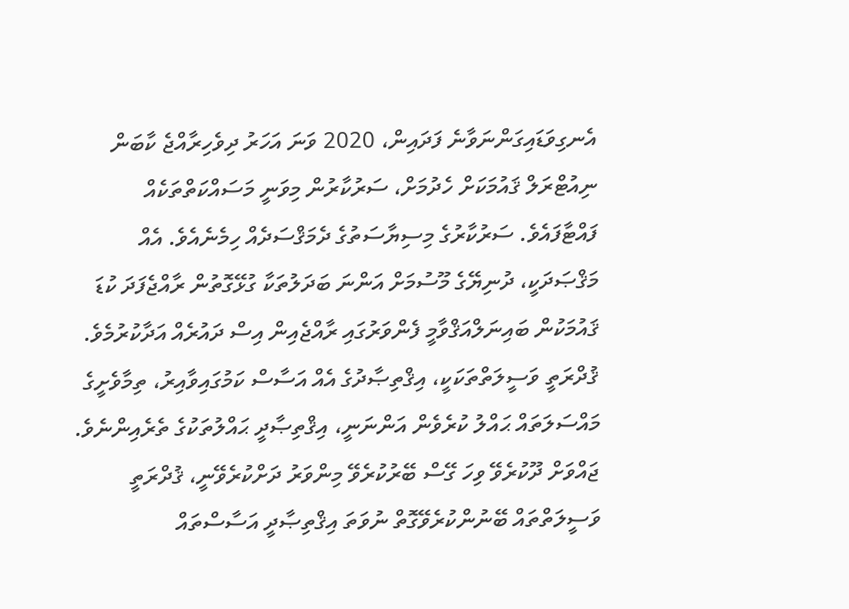އެނގިވަޑައިގަންނަވާނެ ފަދައިން، 2020 ވަނަ އަހަރު ދިވެހިރާއްޖެ ކާބަން ނިއުޓްރަލް ޤައުމަކަށް ހެދުމަށް، ސަރުކާރުން މިވަނީ މަސައްކަތްތަކެއް ފައްޓާފައެވެ. ސަރުކާރުގެ މިސިޔާސަތުގެ ދެމަޤްސަދެއް ހިމެނެއެވެ. އެއް މަޤްޞަދަކީ، ދުނިޔޭގެ މޫސުމަށް އަންނަ ބަދަލުތަކާ ގުޅޭގޮތުން ރާއްޖެފަދަ ކުޑަ ޤައުމަކުން ބައިނަލްއަޤްވާމީ ފެންވަރުގައި ރާއްޖެއިން އިސް ދައުރެއް އަދާކުރުމެވެ. ޤުދްރަތީ ވަސީލަތްތަކަކީ، އިޤްތިޞާދުގެ އެއް އަސާސް ކަމުގައިވާއިރު، ތިމާވެށީގެ މައްސަލަތައް ޙައްލު ކުރެވެން އަންނަނީ، އިޤްތިޞާދީ ޙައްލުތަކުގެ ތެރެއިންނެވެ. ޖައްވަށް ދޫކުރެވޭ ވިހަ ގޭސް ބޭރުކުރެވޭ މިންވަރު ދަށްކުރެވޭނީ، ޤުދްރަތީ ވަސީލަތްތައް ބޭނުންކުރެވޭގޮތް ނުވަތަ އިޤްތިޞާދީ އަސާސްތައް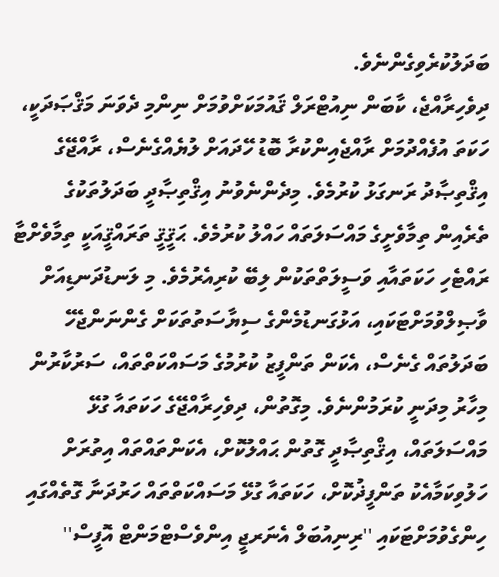ބަދަލުކުރެވިގެންނެވެ.
ދިވެހިރާއްޖެ، ކާބަން ނިއުޓްރަލް ޤައުމަކަށްވުމަށް ނިންމި ދެވަނަ މަޤްޞަދަކީ، ހަކަތަ އުފެއްދުމަށް ރާއްޖެއިންކުރާ ބޮޑު ހޭދައަށް ލުޔެއްގެނެސް، ރާއްޖޭގެ އިޤްތިޞާދު ރަނގަޅު ކުރުމެވެ. މިދެންނެވުނު އިޤްތިޞާދީ ބަދަލުތަކުގެ ތެރެއިން ތިމާވެށީގެ މައްސަލަތައް ހައްލު ކުރުމެވެ. ޙަޤީޤީ ތަރައްޤީއަކީ ތިމާވެށްޓާ ރައްޓެހި ހަކަތައާއި ވަސީލަތްތަކުން ލިބޭ ކުރިއެރުމެވެ. މި ލަނޑުދަނޑިއަށް ވާޞިލްވުމަށްޓަކައި، އަޅުގަނޑުމެންގެ ސިޔާސަތުތަކަށް ގެންނަންޖެހޭ ބަދަލުތައް ގެނެސް، އެކަން ތަންފީޒު ކުރުމުގެ މަސައްކަތްތައް، ސަރުކާރުން މިހާރު މިދަނީ ކުރަމުންނެވެ. މިގޮތުން، ދިވެހިރާއްޖޭގެ ހަކަތައާ ގުޅޭ މައްސަލަތައް، އިޤްތިޞާދީ ގޮތުން ޙައްލުކޮށް، އެކަންތައްތައް އިތުރަށް ހަލުވިކަމާއެކު ތަންފީޛުކޮށް، ހަކަތައާ ގުޅޭ މަސައްކަތްތައް ހަރުދަނާ ގޮތެއްގައި ހިންގެވުމަށްޓަކައި ''ރިނިއުބަލް އެނަރޖީ އިންވެސްޓްމަންޓް އޮފީސް''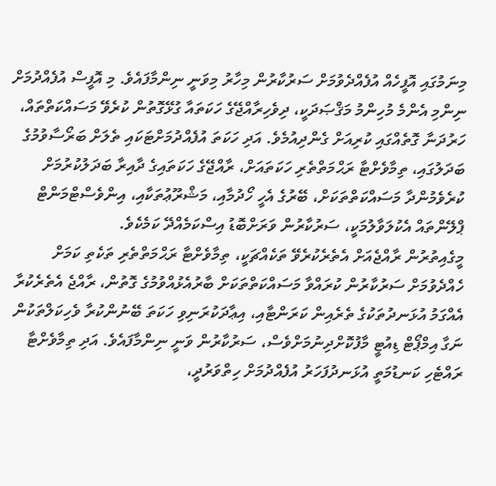މިނަމުގައި އޮފީހެއް އުފެއްދެވުމަށް ސަރުކާރުން މިހާރު މިވަނީ ނިންމާފައެވެ. މި އޮފީސް އުފެއްދުމަށް ނިންމި އެންމެ މުހިންމު މަޤްޞަދަކީ، ދިވެހިރާއްޖޭގެ ހަކަތައާ ގުޅޭގޮތުން ކުރެވޭ މަސައްކަތްތައް، ހަރުދަނާ ގޮތެއްގައި ކުރިއަށް ގެންދިއުމެވެ. އަދި ހަކަތަ އުފެއްދުމަށްޓަކައި ތެލަށް ބަރޯސާވުމުގެ ބަދަލުގައި، ތިމާވެށްޓާ ރަޙްމަތްތެރި ހަކަތައަށް، ރާއްޖޭގެ ހަކަތައިގެ ދާއިރާ ބަދަލުކުރުމަށް ކުރެވެމުންދާ މަސައްކަތްތަކަށް، ބޭރުގެ އެހީ ހޯދުމާއި، މަޝްރޫޢުތަކާއި، އިންވެސްޓްމަންޓް ޕްލޭންތައް އެކުލަވާލުމަކީ، ސަރުކާރުން ވަރަށްބޮޑު އިސްކަމެއްދޭ ކަމެކެވެ.
މީގެއިތުރުން ރާއްޖެއަށް އެތެރެކުރެވޭ ތަކެއްޗަކީ، ތިމާވެށްޓާ ރަޙްމަތްތެރި ތަކެތި ކަމަށް ހެއްދެވުމަށް ސަރުކާރުން ކުރައްވާ މަސައްކަތްތަކަށް ބާރުއެޅުއްވުމުގެ ގޮތުން، ރާއްޖެ އެތެރެކުރާ އެއްގަމު އުޅަނދުތަކުގެ ތެރެއިން ކަރަންޓާއި، އިޢާދަކުރަނިވި ހަކަތަ ބޭނުންކުރާ ވެހިކަލްތަކުން ނަގާ އިމްޕޯޓް ޑިއުޓީ މާފުކޮށްދިނުމަށްވެސް، ސަރުކާރުން ވަނީ ނިންމާފައެވެ. އަދި ތިމާވެށްޓާ ރައްޓެހި ކަނޑުމަތީ އުޅަނދުފަހަރު އުފެއްދުމަށް ހިތްވަރުދީ،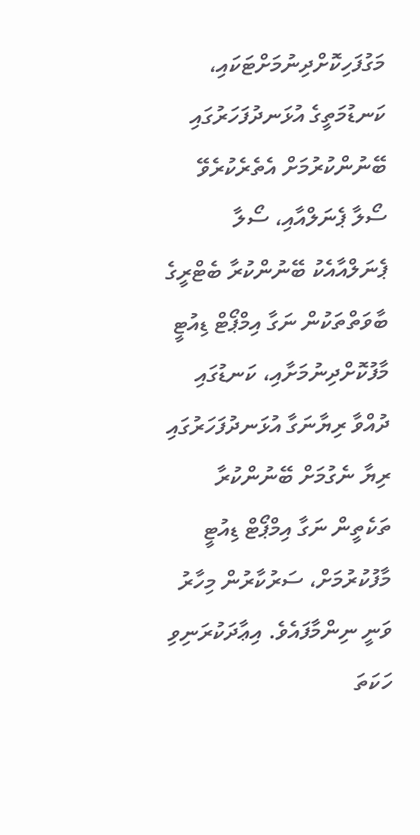މަގުފަހިކޮށްދިނުމަށްޓަކައި، ކަނޑުމަތީގެ އުޅަނދުފަހަރުގައި ބޭނުންކުރުމަށް އެތެރެކުރެވޭ ސޯލާ ޕެނަލްއާއި، ސޯލާ ޕެނަލްއާއެކު ބޭނުންކުރާ ބެޓްރީގެ ބާވަތްތަކުން ނަގާ އިމްޕޯޓް ޑިއުޓީ މާފުކޮށްދިނުމަށާއި، ކަނޑުގައި ދުއްވާ ރިޔާނަގާ އުޅަނދުފަހަރުގައި ރިޔާ ނެގުމަށް ބޭނުންކުރާ ތަކެތީން ނަގާ އިމްޕޯޓް ޑިއުޓީ މާފުކުރުމަށް، ސަރުކާރުން މިހާރު ވަނީ ނިންމާފައެވެ. އިޢާދަކުރަނިވި ހަކަތަ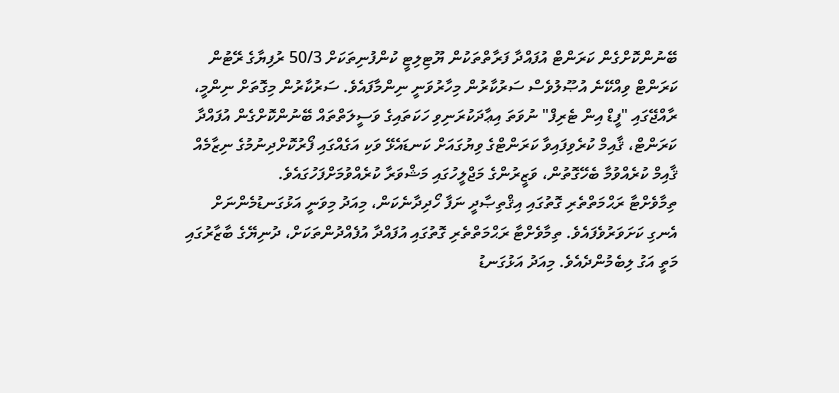ބޭނުންކޮށްގެން ކަރަންޓް އުފައްދާ ފަރާތްތަކުން ޔޫޓިލިޓީ ކުންފުނިތަކަށް 50/3 ރުފިޔާގެ ރޭޓުން ކަރަންޓް ވިއްކޭނެ އުޞޫލުވެސް ސަރުކާރުން މިހާރުވަނީ ނިންމާފައެވެ. ސަރުކާރުން މިގޮތަށް ނިންމީ، ރާއްޖޭގައި "ފީޑް އިން ޓެރިފް" ނުވަތަ އިޢާދަކުރަނިވި ހަކަތައިގެ ވަސީލަތްތައް ބޭނުންކޮށްގެން އުފައްދާ ކަރަންޓް، ޤާއިމް ކުރެވިފައިވާ ކަރަންޓްގެ ވިޔުގައަށް ކަނޑައެޅޭ ވަކި އަގެއްގައި ފޯރުކޮށްދިނުމުގެ ނިޒާމެއް ޤާއިމް ކުރެއްވުމާ ބެހޭގޮތުން، ވަޒީރުންގެ މަޖްލީހުގައި މަޝްވަރާ ކުރެއްވުމަށްފަހުގައެވެ.
ތިމާވެށްޓާ ރަޙްމަތްތެރި ގޮތުގައި އިޤްތިޞާދީ ނަފާ ހޯދިދާނެކަން، މިއަދު މިވަނީ އަޅުގަނޑުމެންނަށް އެނގި ކަށަވަރުވެފައެވެ. ތިމާވެށްޓާ ރަޙްމަތްތެރި ގޮތުގައި އުފައްދާ އުފެއްދުންތަކަށް، ދުނިޔޭގެ ބާޒާރުގައި މަތީ އަގު ލިބެމުންދެއެވެ. މިއަދު އަޅުގަނޑު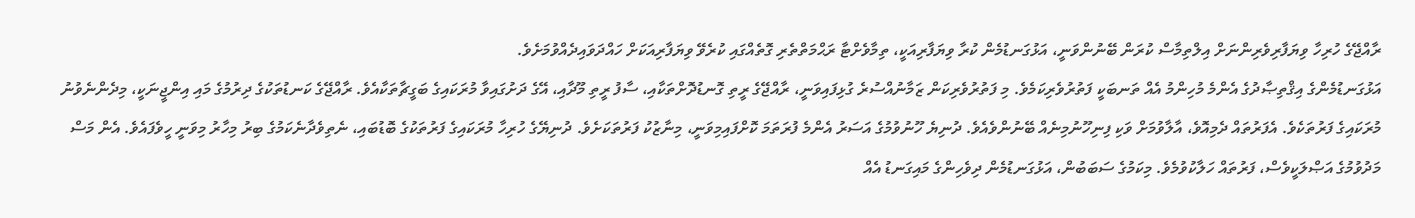ރާއްޖޭގެ ހުރިހާ ވިޔަފާރިވެރިންނަށް އިލްތިމާސް ކުރަން ބޭނުންވަނީ، އަޅުގަނޑުމެން ކުރާ ވިޔަފާރިއަކީ، ތިމާވެށްޓާ ރަޙްމަތްތެރި ގޮތެއްގައި ކުރެވޭ ވިޔަފާރިއަކަށް ހައްދަވައިދެއްވުމަށެވެ.
އަޅުގަނޑުމެންގެ އިޤްތިޞާދުގެ އެންމެ މުހިންމު އެއް ތަނބަކީ ފަތުރުވެރިކަމެވެ. މި ފަތުރުވެރިކަން ޒަމާނުއްސުރެ ގުޅިފައިވަނީ، ރާއްޖޭގެ ރީތި ގޮނޑުދޮށްތަކާއި، ސާފު ރީތި މޫދާއި، އޭގެ ދަށުގައިވާ މުރަކައިގެ ބަގީޗާތަކާއެވެ. ރާއްޖޭގެ ކަނޑުތަކުގެ ދިރުމުގެ މައި އިންޖީނަކީ، މިދެންނެވުނު މުރަކައިގެ ފަރުތަކެވެ. އެފަރުތައް ދެމިއޮވެ، އާލާވުމަށް ވަކި ފިނިހޫނުމިނެއް ބޭނުންވެއެވެ. ދުނިޔެ ހޫނުވުމުގެ އަސަރު އެންމެ ފުރަތަމަ ކޮށްފައިމިވަނީ، މިނާޒުކު ފަރުތަކަށެވެ. ދުނިޔޭގެ ހުރިހާ މުރަކައިގެ ފަރުތަކުގެ ބޮޑުބައި، ނެތިވެދާނެކަމުގެ ބިރު މިހާރު މިވަނީ ހީވެފައެވެ. އެން މަސް މަދުވުމުގެ އަޞްލަކީވެސް، ފަރުތައް ހަލާކުވުމެވެ. މިކަމުގެ ސަބަބުން، އަޅުގަނޑުމެން ދިވެހިންގެ މައިގަނޑު އެއް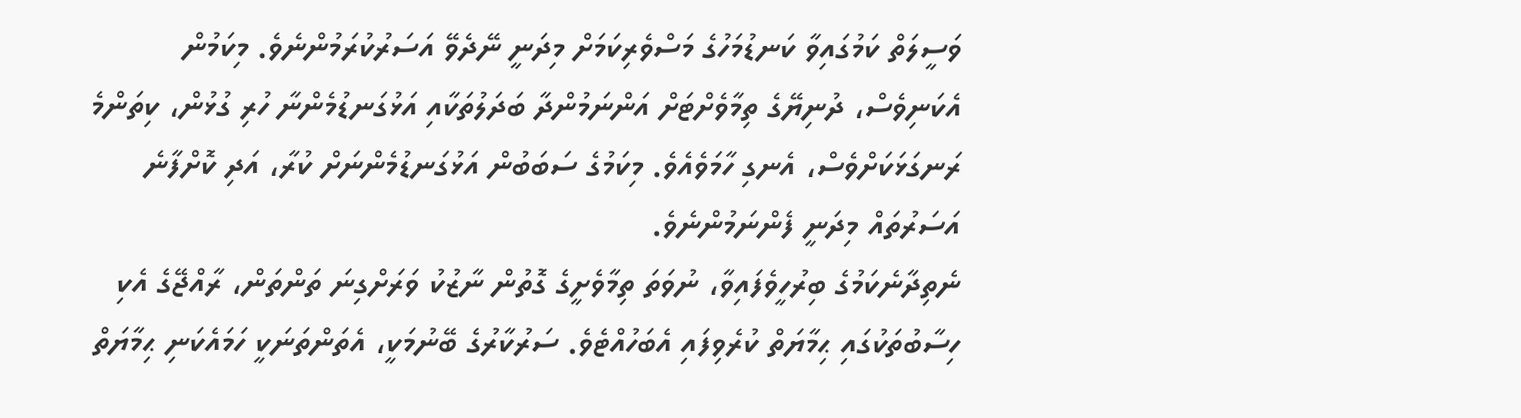ވަސީލަތް ކަމުގައިވާ ކަނޑުމަހުގެ މަސްވެރިކަމަށް މިދަނީ ނޭދެވޭ އަސަރުކުރަމުންނެވެ. މިކަމުން އެކަނިވެސް، ދުނިޔޭގެ ތިމާވެށްޓަށް އަންނަމުންދާ ބަދަލުތަކާއި އަޅުގަނޑުމެންނާ ހުރި ގުޅުން، ކިތަންމެ ރަނގަޅަކަށްވެސް، އެނގި ހާމަވެއެވެ. މިކަމުގެ ސަބަބުން އަޅުގަނޑުމެންނަށް ކުރާ، އަދި ކޮށްފާނެ އަސަރުތައް މިދަނީ ފެންނަމުންނެވެ.
ނެތިދާނެކަމުގެ ބިރުހީވެފައިވާ، ނުވަތަ ތިމާވެށީގެ ގޮތުން ނާޒުކު ވަރަށްގިނަ ތަންތަން، ރާއްޖޭގެ އެކި ހިސާބުތަކުގައި ޙިމާޔަތް ކުރެވިފައި އެބަހުއްޓެވެ. ސަރުކާރުގެ ބޭނުމަކީ، އެތަންތަނަކީ ހަމައެކަނި ޙިމާޔަތް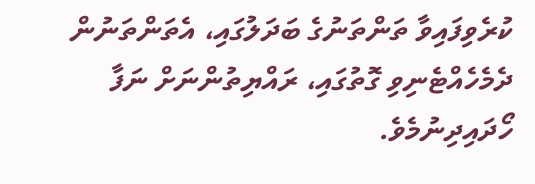ކުރެވިފައިވާ ތަންތަނުގެ ބަދަލުގައި، އެތަންތަނުން ދެމެހެއްޓެނިވި ގޮތުގައި، ރައްޔިތުންނަށް ނަފާ ހޯދައިދިނުމެވެ.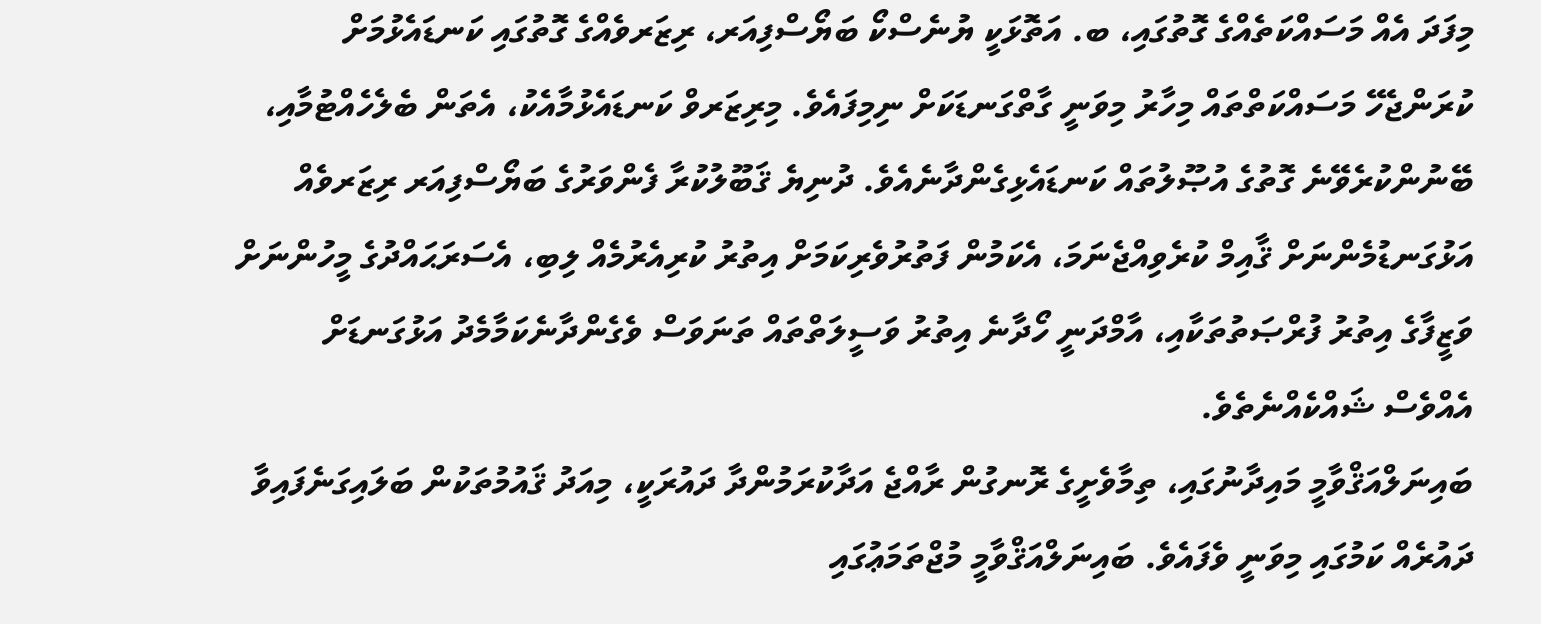މިފަދަ އެއް މަސައްކަތެއްގެ ގޮތުގައި، ބ. އަތޮޅަކީ ޔުނެސްކޯ ބަޔޯސްފިއަރ، ރިޒަރވެއްގެ ގޮތުގައި ކަނޑައެޅުމަށް ކުރަންޖެހޭ މަސައްކަތްތައް މިހާރު މިވަނީ ގާތްގަނޑަކަށް ނިމިފައެވެ. މިރިޒަރވް ކަނޑައެޅުމާއެކު، އެތަން ބެލެހެއްޓުމާއި، ބޭނުންކުރެވޭނެ ގޮތުގެ އުޞޫލުތައް ކަނޑައެޅިގެންދާނެއެވެ. ދުނިޔެ ޤަބޫލުކުރާ ފެންވަރުގެ ބަޔޯސްފިއަރ ރިޒަރވެއް އަޅުގަނޑުމެންނަށް ޤާއިމް ކުރެވިއްޖެނަމަ، އެކަމުން ފަތުރުވެރިކަމަށް އިތުރު ކުރިއެރުމެއް ލިބި، އެސަރަޙައްދުގެ މީހުންނަށް ވަޒީފާގެ އިތުރު ފުރްޞަތުތަކާއި، އާމްދަނީ ހޯދާނެ އިތުރު ވަސީލަތްތައް ތަނަވަސް ވެގެންދާނެކަމާމެދު އަޅުގަނޑަށް އެއްވެސް ޝައްކެއްނެތެވެ.
ބައިނަލްއަޤްވާމީ މައިދާނުގައި، ތިމާވެށީގެ ރޮނގުން ރާއްޖެ އަދާކުރަމުންދާ ދައުރަކީ، މިއަދު ޤައުމުތަކުން ބަލައިގަނެފައިވާ ދައުރެއް ކަމުގައި މިވަނީ ވެފައެވެ. ބައިނަލްއަޤްވާމީ މުޖްތަމަޢުގައި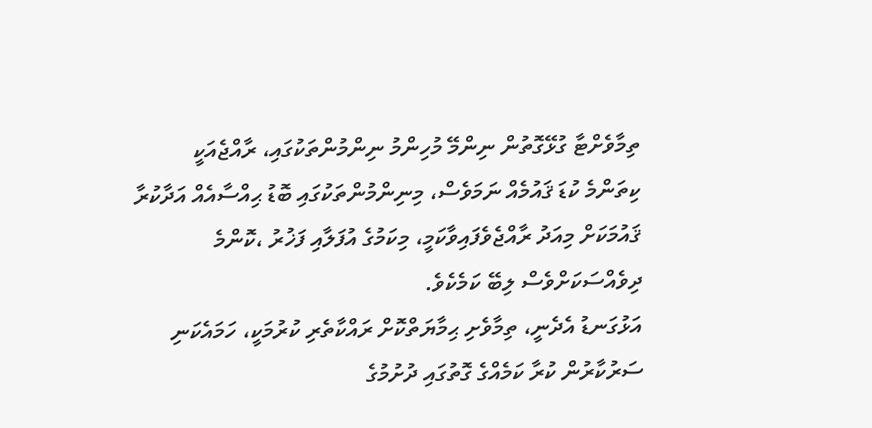ތިމާވެށްޓާ ގުޅޭގޮތުން ނިންމޭ މުހިންމު ނިންމުންތަކުގައި، ރާއްޖެއަކީ ކިތަންމެ ކުޑަ ޤައުމެއް ނަމަވެސް، މިނިންމުންތަކުގައި ބޮޑު ޙިއްސާއެއް އަދާކުރާ ޤައުމަކަށް މިއަދު ރާއްޖެވެފައިވާކަމީ، މިކަމުގެ އުފަލާއި ފަޚުރު ،ކޮންމެ ދިވެއްސަކަށްވެސް ލިބޭ ކަމެކެވެ.
އަޅުގަނޑު އެދެނީ، ތިމާވެށި ޙިމާޔަތްކޮށް ރައްކާތެރި ކުރުމަކީ، ހަމައެކަނި ސަރުކާރުން ކުރާ ކަމެއްގެ ގޮތުގައި ދުށުމުގެ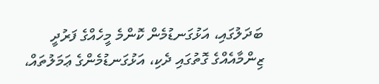ބަދަލުގައި، އަޅުގަނޑުމެން ކޮންމެ މީހެއްގެ ފަރުދީ ޒިންމާއެއްގެ ގޮތުގައި ދެކި، އަޅުގަނޑުމެންގެ ޢަމަލުތައް،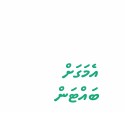އެމަގަށް ބައްޓަން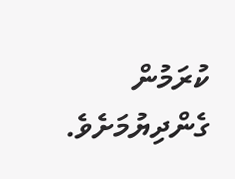ކުރަމުން ގެންދިޔުމަށެވެ.